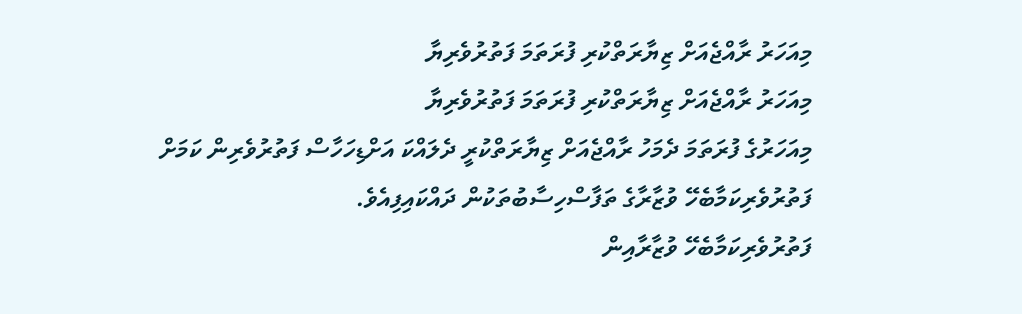މިއަހަރު ރާއްޖެއަށް ޒިޔާރަތްކުރި ފުރަތަމަ ފަތުރުވެރިޔާ
މިއަހަރު ރާއްޖެއަށް ޒިޔާރަތްކުރި ފުރަތަމަ ފަތުރުވެރިޔާ
މިއަހަރުގެ ފުރަތަމަ ދެމަހު ރާއްޖެއަށް ޒިޔާރަތްކުރީ ދެލައްކަ އަށްޑިހަހާސް ފަތުރުވެރިން ކަމަށް ފަތުރުވެރިކަމާބެހޭ ވުޒާރާގެ ތަފާސްހިސާބުތަކުން ދައްކައިފިއެވެ.
ފަތުރުވެރިކަމާބެހޭ ވުޒާރާއިން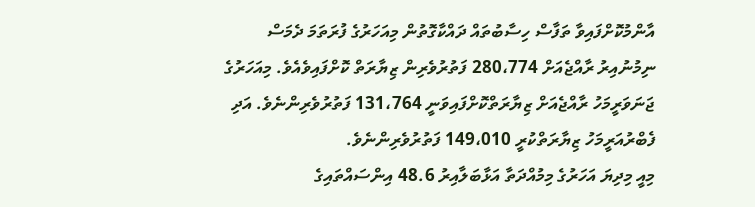އާންމުކޮށްފައިވާ ތަފާސް ހިސާބުތައް ދައްކާގޮތުން މިއަހަރުގެ ފުރަތަމަ ދެމަސް ނިމުނުއިރު ރާއްޖެއަށް 280،774 ފަތުރުވެރިން ޒިޔާރަތް ކޮށްފައިވެއެވެ. މިއަހަރުގެ ޖަނަވަރީމަހު ރާއްޖެއަށް ޒިޔާރަތްކޮށްފައިވަނީ 131،764 ފަތުރުވެރިންނެވެ. އަދި ފެބްރުއަރީމަހު ޒިޔާރަތްކުރީ 149،010 ފަތުރުވެރިންނެވެ.
މިއީ މިދިޔަ އަހަރުގެ މިމުއްދަތާ އަޅާބަލާއިރު 48.6 އިންސައްތައިގެ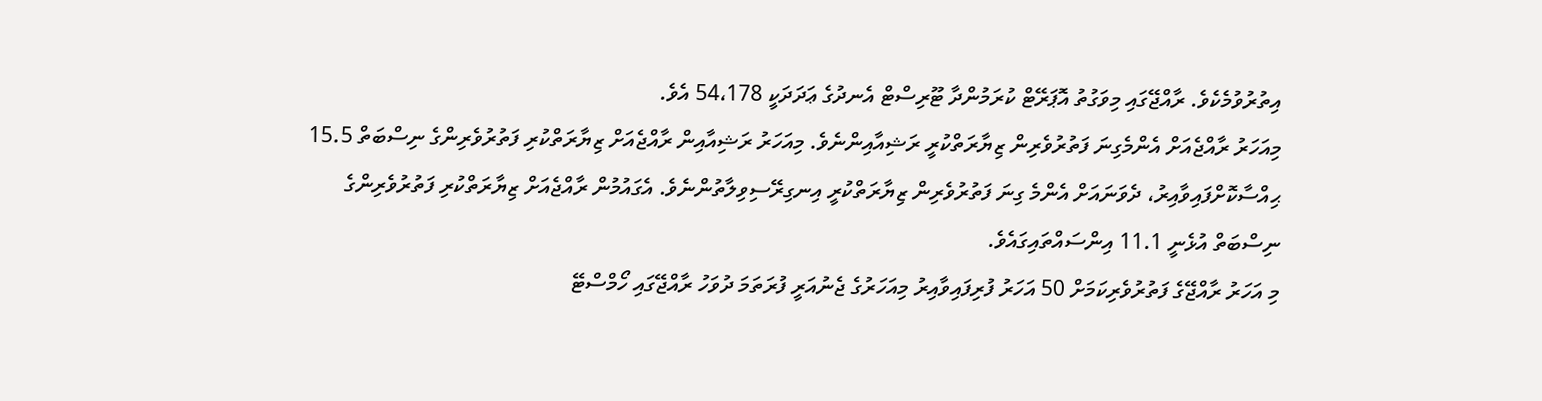އިތުރުވުމެކެވެ. ރާއްޖޭގައި މިވަގުތު އޮޕަރޭޓް ކުރަމުންދާ ޓޫރިސްޓް އެނދުގެ ޢަދަދަކީ 54،178 އެވެ.
މިއަހަރު ރާއްޖެއަށް އެންމެގިނަ ފަތުރުވެރިން ޒިޔާރަތްކުރީ ރަޝިއާއިންނެވެ. މިއަހަރު ރަޝިއާއިން ރާއްޖެއަށް ޒިޔާރަތްކުރި ފަތުރުވެރިންގެ ނިސްބަތް 15.5 ޙިއްސާކޮށްފައިވާއިރު، ދެވަނައަށް އެންމެ ގިނަ ފަތުރުވެރިން ޒިޔާރަތްކުރީ އިނގިރޭސިވިލާތުންނެވެ. އެގައުމުން ރާއްޖެއަށް ޒިޔާރަތްކުރި ފަތުރުވެރިންގެ ނިސްބަތް އުޅެނީ 11.1 އިންސައްތައިގައެވެ.
މި އަހަރު ރާއްޖޭގެ ފަތުރުވެރިކަމަށް 50 އަހަރު ފުރިފައިވާއިރު މިއަހަރުގެ ޖެނުއަރީ ފުރަތަމަ ދުވަހު ރާއްޖޭގައި ހޯމްސްޓޭ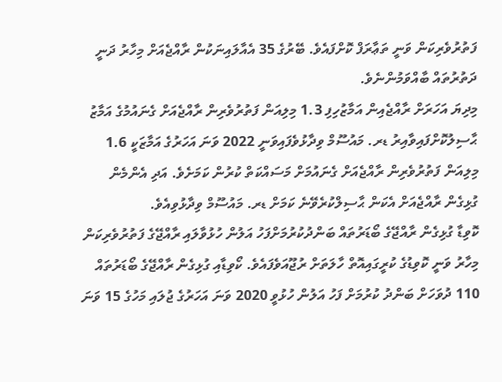ފަތުރުވެރިކަން ވަނީ ތަޢާރަފް ކޮށްފައެވެ. ބޭރުގެ 35 އެއާލައިނަކުން ރާއްޖެއަށް މިހާރު ދަނީ ދަތުރުތައް ބާއްވަމުންނެވެ.
މިދިޔަ އަހަރަށް ރާއްޖެއިން އަމާޒުހިފި 1.3 މިލިއަން ފަތުރުވެރިން ރާއްޖެއަށް ގެނައުމުގެ އަމާޒު ޙާސިލުކޮށްފައިވާއިރު ޑރ. މައުސޫމް ވިދާޅުވެފައިވަނީ 2022 ވަނަ އަހަރުގެ އަމާޒަކީ 1.6 މިލިއަން ފަތުރުވެރިން ރާއްޖެއަށް ގެނައުމަށް މަސައްކަތް ކުރުން ކަމަށެވެ. އަދި އެންމެން ގުޅިގެން ރާއްޖެއަށް އެކަން ޙާސިލްކުރެވޭނެ ކަމަށް ޑރ. މައުސޫމް ވިދާޅުވިއެވެ.
ކޮވިޑާ ގުޅިގެން ރާއްޖޭގެ ބޯޑަރުތައް ބަންދުކުރުމަށްފަހު އަލުން ހުޅުވާލައި ރާއްޖޭގެ ފަތުރުވެރިކަން މިހާރު ވަނީ ކޮވިޑުގެ ކުރީގައިއޮތް ހާލަތަށް ރުޖޫއަވެފައެވެ. ކޯވިޑާއި ގުޅިގެން ރާއްޖޭގެ ބޯޑަރުތައް 110 ދުވަހަށް ބަންދު ކުރުމަށް ފަހު އަލުން ހުޅުވީ 2020 ވަނަ އަހަރުގެ ޖުލައި މަހުގެ 15 ވަނަ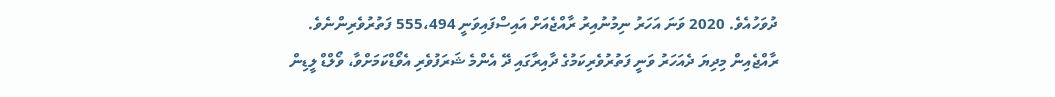ދުވަހުއެވެ. 2020 ވަނަ އަހަރު ނިމުނުއިރު ރާއްޖެއަށް އައިސްފައިވަނީ 555،494 ފަތުރުވެރިންނެވެ.
ރާއްޖެއިން މިދިޔަ ދެއަހަރު ވަނީ ފަތުރުވެރިކަމުގެ ދާއިރާގައި ދޭ އެންމެ ޝަރަފުވެރި އެވޯޑްކަމަށްވާ، ވޯލްޑް ލީޑިން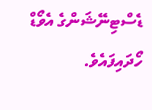ޑެސްޓިނޭޝަންގެ އެވޯޑް ހޯދައިފައެވެ.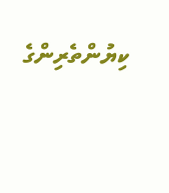ކިޔުންތެރިންގެ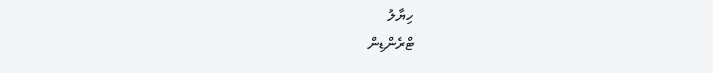ހިޔާލު
ޓްރެންޑިން